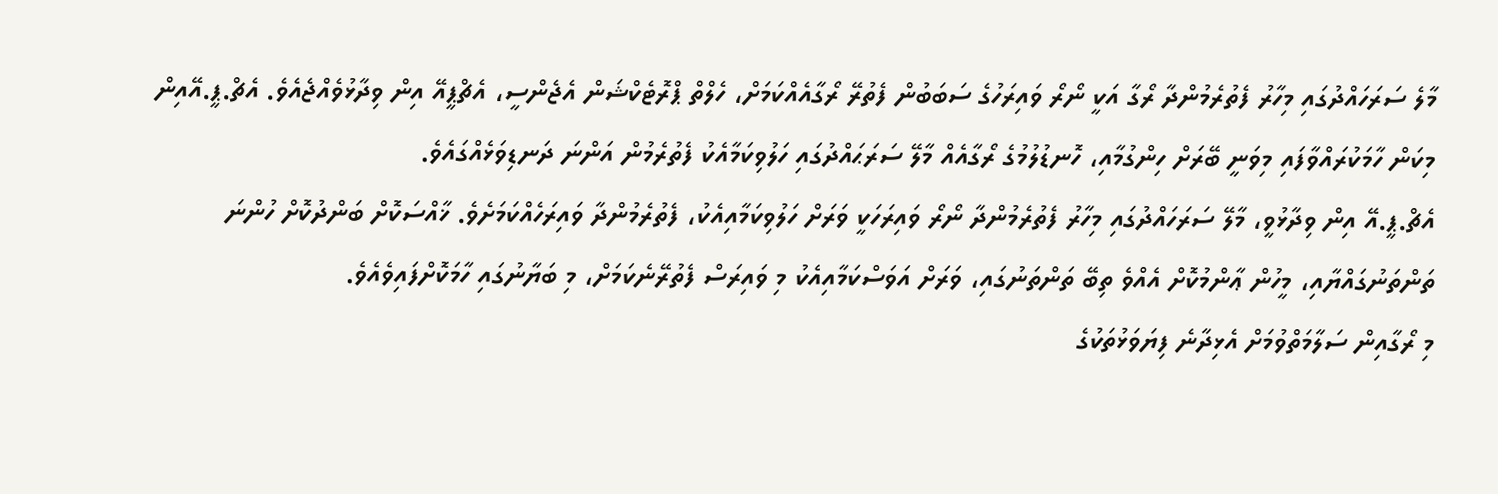މާލެ ސަރަހައްދުގައި މިހާރު ފެތުރެމުންދާ ރޯގާ އަކީ ނޯރޯ ވައިރަހުގެ ސަބަބުން ފެތުރޭ ރޯގާއެއްކަމަށް، ހެލްތް ޕްރޮޓެކްޝަން އެޖެންސީ، އެޗްޕީއޭ އިން ވިދާޅުވެއްޖެއެވެ. އެޗް.ޕީ.އޭއިން މިކަން ހާމަކުރައްވާފައި މިވަނީ ބޭރަށް ހިންގުމާއި، ހޮނޑުލުމުގެ ރޯގާއެއް މާލޭ ސަރަޙައްދުގައި ހަލުވިކަމާއެކު ފެތުރެމުން އަންނަ ދަނޑިވަޅެއްގައެވެ.
އެޗް.ޕީ.އޭ އިން ވިދާޅުވީ، މާލޭ ސަރަހައްދުގައި މިހާރު ފެތުރެމުންދާ ނޯރޯ ވައިރަހަކީ ވަރަށް ހަލުވިކަމާއިއެކު، ފެތުރެމުންދާ ވައިރަހެއްކަމަށެވެ. ޚާއްސަކޮށް ބަންދުކޮށް ހުންނަ ތަންތަނުގައްޔާއި، މީހުން ޢާންމުކޮށް އެއްވެ ތިބޭ ތަންތަނުގައި، ވަރަށް އަވަސްކަމާއިއެކު މި ވައިރަސް ފެތުރޭނެކަމަށް، މި ބަޔާނުގައި ހާމަކޮށްފައިވެއެވެ.
މި ރޯގާއިން ސަލާމަތްވުމަށް އެޅިދާނެ ފިޔަވަޅުތަކުގެ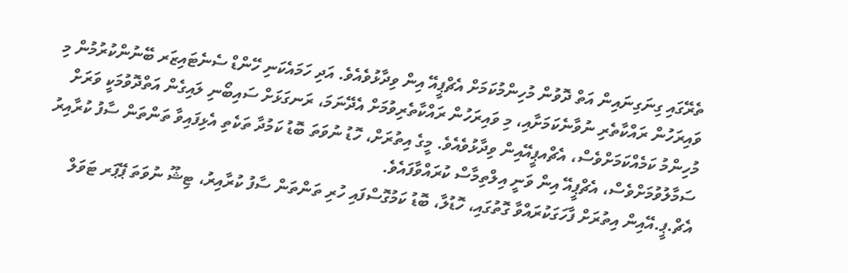ތެރޭގައި ގިނަގިނައިން އަތް ދޮވުން މުހިންމުކަމަށް އެޗްޕީއޭ އިން ވިދާޅުވެއެވެ. އަދި ހަމައެކަނި ހޭންޑް ސެނެޓައިޒަރ ބޭނުންކުރުމުން މި ވައިރަހުން ރައްކާތެރި ނުވާނެކަމަށާއި، މި ވައިރަހުން ރައްކާތެރިވުމަށް އެދޭނަމަ، ރަނގަޅަށް ސައިބޯނި ލައިގެން އަތްދޮވުމަކީ ވަރަށް މުހިންމު ކަމެއްކަމަށްވެސް، އެޗްއޕީއޭއިން ވިދާޅުވެއެވެ. މީގެ އިތުރަށް، ހޮޑު ނުވަތަ ބޮޑު ކަމުދާ ތަކެތި އެޅިފައިވާ ތަންތަން ސާފު ކުރާއިރު ސަމާލުވުމަށްވެސް، އެޗްޕީއޭ އިން ވަނީ އިލްތިމާސް ކުރައްވާފައެވެ.
އެޗް.ޕީ.އޭއިން އިތުރަށް ފާހަގަކުރައްވާ ގޮތުގައި، ހޮޑުލާ، ބޮޑު ކަމުގޮސްފައި ހުރި ތަންތަން ސާފު ކުރާއިރު، ޓިޝޫ ނުވަތަ ޕޭޕަރ ޓަވަލް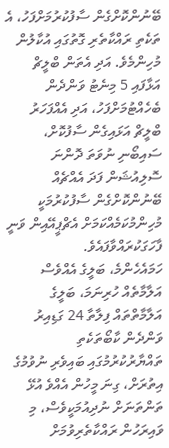ބޭނުންކޮށްގެން ސާފުކުރުމަށްފަހު، އެ ތަކެތި ރައްކާތެރި ގޮތުގައި އުކާލުން މުހިންމެވެ. އަދި އެތަން ބްލީޗް އަޅާފައި 5 މިނެޓު ވަންދެން ބެހެއްޓުމަށްފަހު، އަދި އެއްފަހަރު ބްލީޗް އަޅައިގެން ސާފުކޮށް، ސައިބޯނި ނުވަތަ ދޮންނަ ސޮލިއުޝަން ފަދަ އެއްޗެއް ބޭނުންކޮށްގެން ސާފުކުރުމަކީ މުހިންމުކަމެއްކަމަށް އެޗްޕީއޭއިން ވަނީ ފާހަގަކުރައްވާފައެވެ.
ހަމައެހެންމެ، ބަލީގެ އެއްވެސް އަލާމާތެއް ހުރިނަމަ، ބަލީގެ އަލާމާތްތައް ފިލާތާ 24 ގަޑިއިރު ވަންދެން ކާބޯތަކެތި ތައްޔާރުކުރުމުގައި ބައިވެރި ނުވުމުގެ އިތުރަށް، ގިނަ މީހުން އެއްވެ އުޅޭ ތަންތަނަށް ނުދިއުމަކީވެސް، މި ވައިރަހުން ރައްކާތެރިވުމަށް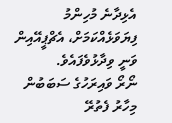އެޅިދާނެ މުހިންމު ފިޔަވަޅެއްކަމަށް، އެޗްޕީއޭއިން ވަނީ ވިދާޅުވެފައެވެ.
ނޯރޯ ވައިރަހުގެ ސަބަބުން މިހާރު ފެތުރޭ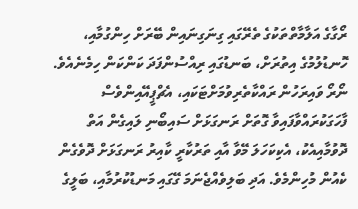ރޯގާގެ އަލާމާތްތަކުގެ ތެރޭގައި ގިނަގިނައިން ބޭރަށް ހިންގުމާއި، ހޮނޑުލުމުގެ އިތުރަށް، ބަނޑުގައި ރިއްސުންފަދަ ކަންކަން ހިމެނެއެވެ.
ނޯރޯ ވައިރަހުން ރައްކާތެރިވުމަށްޓަކައި، އެޗްޕީއޭއިންވެސް ފާހަގަކުރައްވާފައިވާ ގޮތަށް ރަނގަޅަށް ސައިބޯނި ލައިގެން އަތް ދޮވުމާއިއެކު، އެކިކަހަލަ މޭވާ އާއި ތަރުކާރީ ކާއިރު ރަނގަޅަށް ދޮވެގެން ކެއުން މުހިންމެވެ. އަދި ބަލިވެއްޖެނަމަ ގޭގައި މަނޑުކުރުމާއި، ބަލީގެ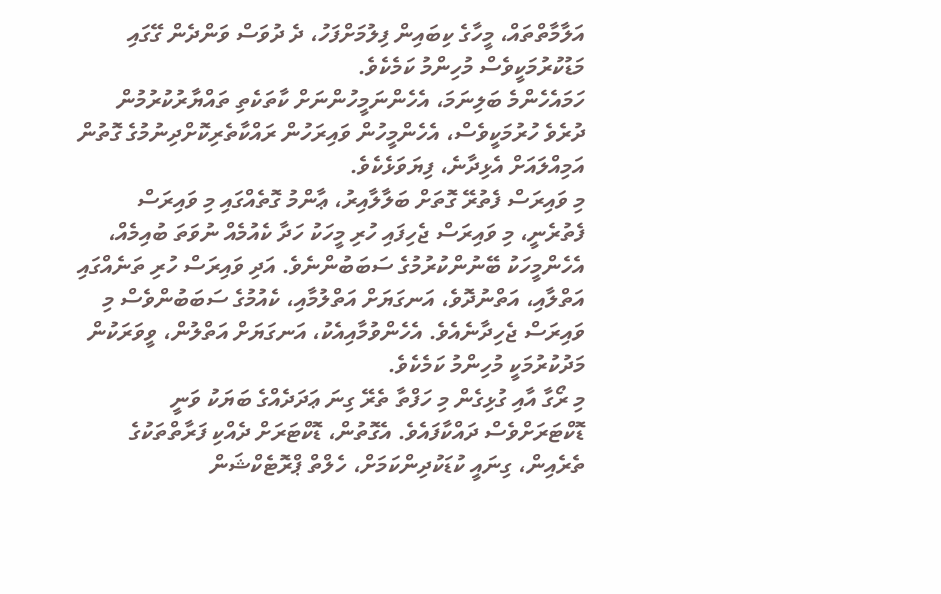އަލާމާތްތައް، މީހާގެ ކިބައިން ފިލުމަށްފަހު، ދެ ދުވަސް ވަންދެން ގޭގައި މަޑުކުރުމަކީވެސް މުހިންމު ކަމެކެވެ.
ހަމައެހެންމެ ބަލިނަމަ، އެހެންނަމީހުންނަށް ކާތަކެތި ތައްޔާރުކުރުމުން ދުރެވެ ހުރުމަކީވެސް، އެހެންމީހުން ވައިރަހުން ރައްކާތެރިކޮށްދިނުމުގެ ގޮތުން އަމިއްލައަށް އެޅިދާނެ، ފިޔަވަޅެކެވެ.
މި ވައިރަސް ފެތުރޭ ގޮތަށް ބަލާލާއިރު، ޢާންމު ގޮތެއްގައި މި ވައިރަސް ފެތުރެނީ، މި ވައިރަސް ޖެހިފައި ހުރި މީހަކު ހަދާ ކެއުމެއް ނުވަތަ ބުއިމެއް، އެހެންމީހަކު ބޭނުންކުރުމުގެ ސަބަބުންނެވެ. އަދި ވައިރަސް ހުރި ތަނެއްގައި އަތްލާއި، އަތްނުދޮވެ، އަނގަޔަށް އަތްލުމާއި، ކެއުމުގެ ސަބަބުންވެސް މި ވައިރަސް ޖެހިދާނެއެވެ. އެހެންވުމާއިއެކު، އަނގަޔަށް އަތްލުން، ވީވަރަކުން މަދުކުރުމަކީ މުހިންމު ކަމެކެވެ.
މި ރޯގާ އާއި ގުޅިގެން މި ހަފްތާ ތެރޭ ގިނަ ޢަދަދެއްގެ ބަޔަކު ވަނީ ޑޮކްޓަރަށްވެސް ދައްކާފައެވެ. އެގޮތުން، ޑޮކްޓަރަށް ދެއްކި ފަރާތްތަކުގެ ތެރެއިން، ގިނައީ ކުޑަކުދިންކަމަށް، ހެލްތް ޕްރޮޓެކްޝަން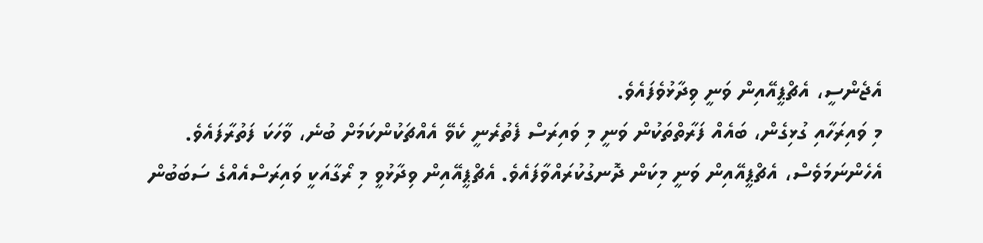އެޖެންސީ، އެޗްޕީއޭއިން ވަނީ ވިދާޅުވެފައެވެ.
މި ވައިރަހާއި ގުޅިގެން، ބައެއް ފަރާތްތަކުން ވަނީ މި ވައިރަސް ފެތުރެނީ ކެވޭ އެއްޗަކުންކަމަށް ބުނެ، ވާހަކަ ފަތުރާފައެވެ. އެހެންނަމަވެސް، އެޗްޕީއޭއިން ވަނީ މިކަން ދޮނގުކުރައްވާފައެވެ. އެޗްޕީއޭއިން ވިދާޅުވީ މި ރޯގާއަކީ ވައިރަސްއެއްގެ ސަބަބުން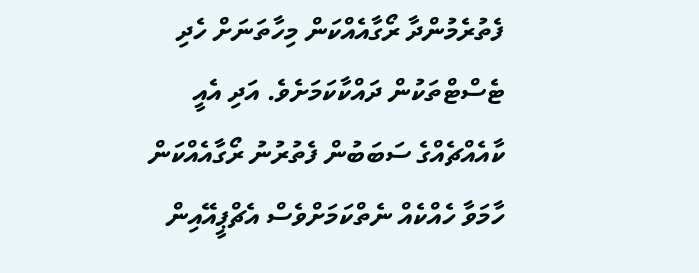ފެތުރެމުންދާ ރޯގާއެއްކަން މިހާތަނަށް ހެދި ޓެސްޓްތަކުން ދައްކާކަމަށެވެ. އަދި އެއީ ކާއެއްޗެއްގެ ސަބަބުން ފެތުރުނު ރޯގާއެއްކަން ހާމަވާ ހެއްކެއް ނެތްކަމަށްވެސް އެޗްޕީއޭއިން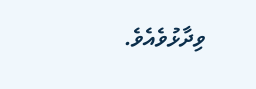ވިދާޅުވެއެވެ.